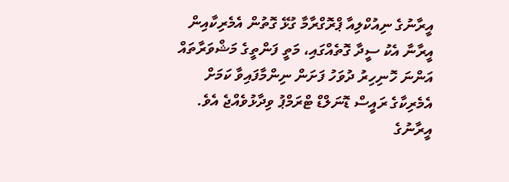އީރާނުގެ ނިއުކްލިއާ ޕްރޮގްރާމާ ގުޅޭ ގޮތުން އެމެރިކާއިން އީރާނާ އެކު ސީދާ ގޮތެއްގައި، މަތީ ފަންތީގެ މަޝްވަރާތައް އަންނަ ހޮނިހިރު ދުވަހު ފަށަން ނިންމާފައިވާ ކަމަށް އެމެރިކާގެ ރައީސް ޑޮނަލްޑް ޓްރަމްޕު ވިދާޅުވެއްޖެ އެވެ.
އީރާނުގެ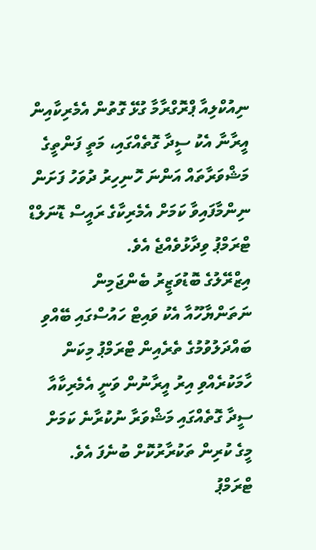ނިއުކްލިއާ ޕްރޮގްރާމާ ގުޅޭ ގޮތުން އެމެރިކާއިން އީރާނާ އެކު ސީދާ ގޮތެއްގައި، މަތީ ފަންތީގެ މަޝްވަރާތައް އަންނަ ހޮނިހިރު ދުވަހު ފަށަން ނިންމާފައިވާ ކަމަށް އެމެރިކާގެ ރައީސް ޑޮނަލްޑް ޓްރަމްޕު ވިދާޅުވެއްޖެ އެވެ.
އިޒްރޭލުގެ ބޮޑުވަޒީރު ބެންޖަމިން ނަތަންޔާހޫއާ އެކު ވައިޓް ހައުސްގައި ބޭއްވި ބައްދަލުވުމުގެ ތެރެއިން ޓްރަމްޕު މިކަން ހާމަކުރެއްވި އިރު އީރާނުން ވަނީ އެމެރިކާއާ ސީދާ ގޮތެއްގައި މަޝްވަރާ ނުކުރާނެ ކަމަށް މީގެ ކުރިން ތަކުރާރުކޮށް ބުނެފަ އެވެ.
ޓްރަމްޕު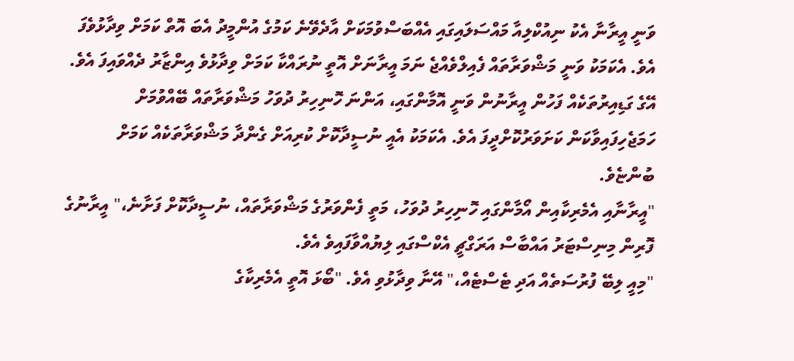ވަނީ އީރާނާ އެކު ނިއުކްލިއާ މައްސަލައިގައި އެއްބަސްވުމަކަށް އާދެވޭނެ ކަމުގެ އުންމީދު އެބަ އޮތް ކަމަށް ވިދާޅުވެފަ އެވެ. އެކަމަކު ވަނީ މަޝްވަރާތައް ފެއިލްވެއްޖެ ނަމަ އީރާނަށް އޮތީ ނުރައްކާ ކަމަށް ވިދާޅުވެ އިންޒާރު ދެއްވައިފަ އެވެ.
އޭގެ ގަޑިއިރުތަކެއް ފަހުން އީރާނުން ވަނީ އޮމާންގައި، އަންނަ ހޮނިހިރު ދުވަހު މަޝްވަރާތައް ބޭއްވުމަށް ހަމަޖެހިފައިވާކަން ކަށަވަރުކޮށްދީފަ އެވެ. އެކަމަކު އެއީ ނުސީދާކޮށް ކުރިއަށް ގެންދާ މަޝްވަރާތަކެއް ކަމަށް ބުންޏެވެ.
"އީރާނާއި އެމެރިކާއިން އޯމާންގައި ހޮނިހިރު ދުވަހު، މަތީ ފެންވަރުގެ މަޝްވަރާތައް، ނުސީދާކޮށް ފަށާނެ،" އީރާނުގެ ފޮރިން މިނިސްޓަރު އައްބާސް އަރަގްޗީ އެކްސްގައި ލިޔުއްވާފައިވެ އެވެ.
"މިއީ ލިބޭ ފުރުސަތެއް އަދި ޓެސްޓެއް،" އޭނާ ވިދާޅުވި އެވެ. "ބޯޅަ އޮތީ އެމެރިކާގެ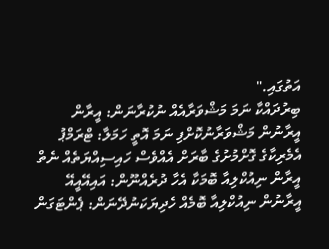އަތުގައި."
ބިރުދައްކާ ނަމަ މަޝްވަރާއެއް ނުކުރާނަން: އީރާން
އީރާނުން މަޝްވަރާނުކޮށްފި ނަމަ އޮތީ ހަމަލާ: ޓްރަމްޕު
އެމެރިކާގެ ގޮށްމުށުގެ ބާރަށް އެއްވެސް ހައިސިއްޔަތެއް ނެތް
އީރާން ނިއުކްލިއާ ބޮމަކާ އެހާ ދުރެއްނޫން: އައިއޭއީއޭ
އީރާނުން ނިއުކްލިއާ ބޮމެއް ހެދިޔަކަނުދޭނަން: ޕެންޓަގަން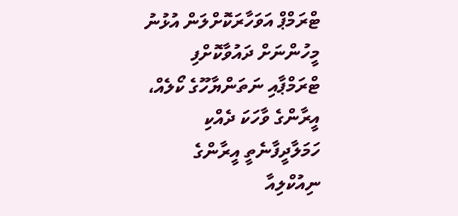ޓްރަމްޕް އަވަހާރަކޮށްލަން އުޅުނު މީހުންނަށް ދައުވާކޮށްފި
ޓްރަމްޕާއި ނަތަންޔާހޫގެ ކޯލެއް، އީރާންގެ ވާހަކަ ދެއްކި
ހަމަލާދީފާނެތީ އީރާންގެ ނިއުކްލިއާ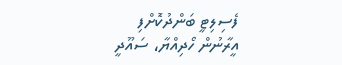ފެސިލިޓީ ބަންދުކޮށްފި
އީރާނުން ހޯދިއްޔާ، ސައޫދީ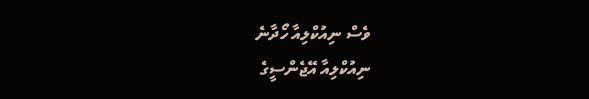ވެސް ނިއުކްލިއާ ހޯދާނެ
ނިއުކްލިއާ އޭޖެންސީގެ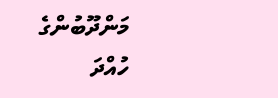މަންދޫބުންގެ ހުއްދަ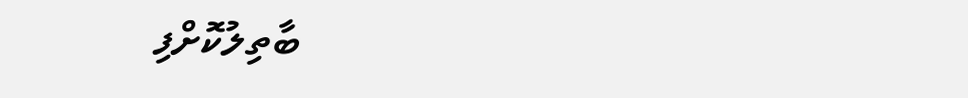ބާތިލުކޮށްފި